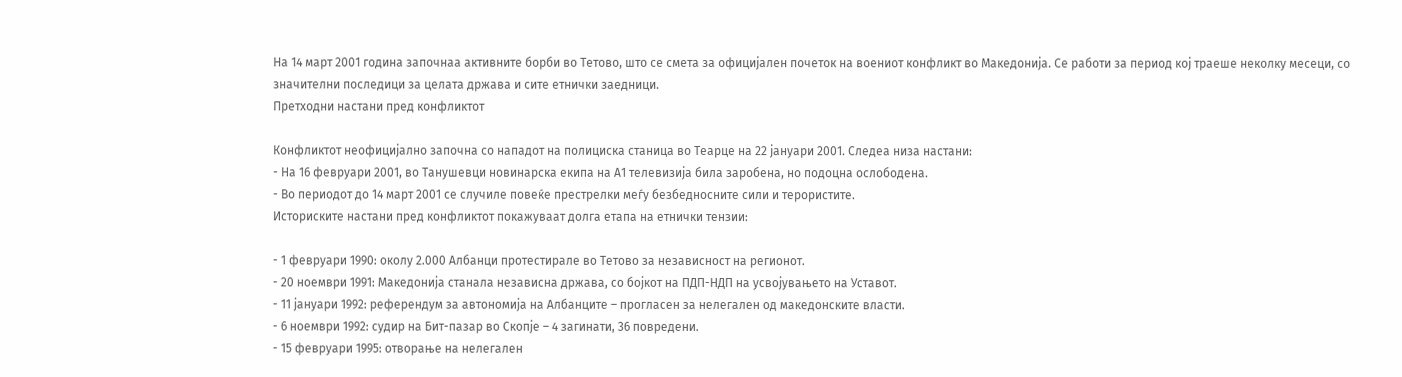На 14 март 2001 година започнаа активните борби во Тетово, што се смета за официјален почеток на воениот конфликт во Македонија. Се работи за период кој траеше неколку месеци, со значителни последици за целата држава и сите етнички заедници.
Претходни настани пред конфликтот

Конфликтот неофицијално започна со нападот на полициска станица во Теарце на 22 јануари 2001. Следеа низа настани:
- На 16 февруари 2001, во Танушевци новинарска екипа на А1 телевизија била заробена, но подоцна ослободена.
- Во периодот до 14 март 2001 се случиле повеќе престрелки меѓу безбедносните сили и терористите.
Историските настани пред конфликтот покажуваат долга етапа на етнички тензии:

- 1 февруари 1990: околу 2.000 Албанци протестирале во Тетово за независност на регионот.
- 20 ноември 1991: Македонија станала независна држава, со бојкот на ПДП-НДП на усвојувањето на Уставот.
- 11 јануари 1992: референдум за автономија на Албанците – прогласен за нелегален од македонските власти.
- 6 ноември 1992: судир на Бит-пазар во Скопје – 4 загинати, 36 повредени.
- 15 февруари 1995: отворање на нелегален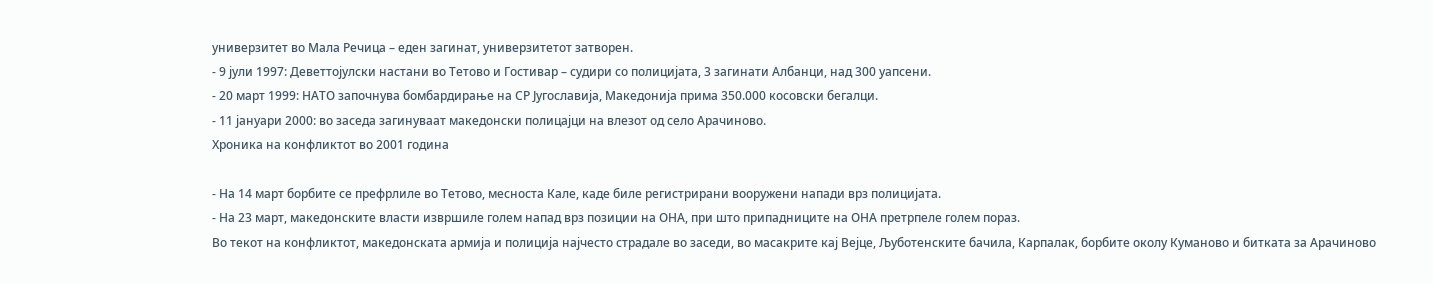универзитет во Мала Речица – еден загинат, универзитетот затворен.
- 9 јули 1997: Деветтојулски настани во Тетово и Гостивар – судири со полицијата, 3 загинати Албанци, над 300 уапсени.
- 20 март 1999: НАТО започнува бомбардирање на СР Југославија, Македонија прима 350.000 косовски бегалци.
- 11 јануари 2000: во заседа загинуваат македонски полицајци на влезот од село Арачиново.
Хроника на конфликтот во 2001 година

- На 14 март борбите се префрлиле во Тетово, месноста Кале, каде биле регистрирани вооружени напади врз полицијата.
- На 23 март, македонските власти извршиле голем напад врз позиции на ОНА, при што припадниците на ОНА претрпеле голем пораз.
Во текот на конфликтот, македонската армија и полиција најчесто страдале во заседи, во масакрите кај Вејце, Љуботенските бачила, Карпалак, борбите околу Куманово и битката за Арачиново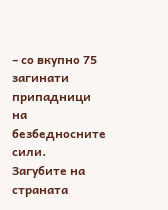– со вкупно 75 загинати припадници на безбедносните сили.
Загубите на страната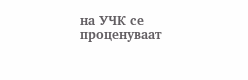на УЧК се проценуваат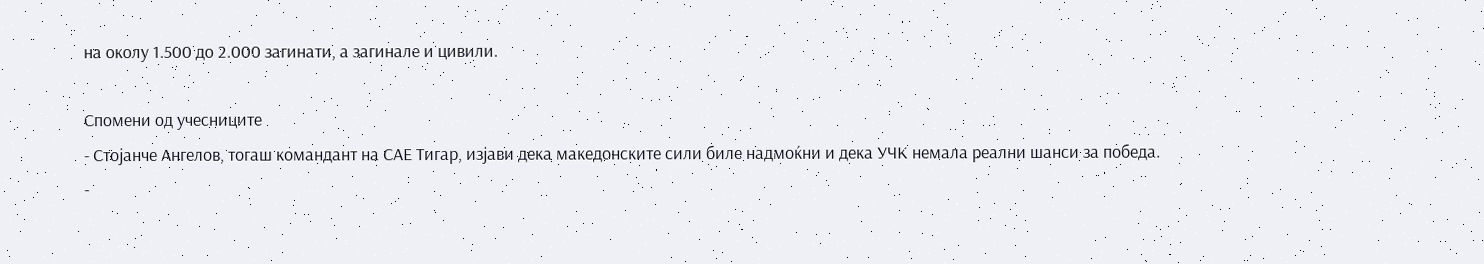на околу 1.500 до 2.000 загинати, а загинале и цивили.

Спомени од учесниците
- Стојанче Ангелов, тогаш командант на САЕ Тигар, изјави дека македонските сили биле надмоќни и дека УЧК немала реални шанси за победа.
-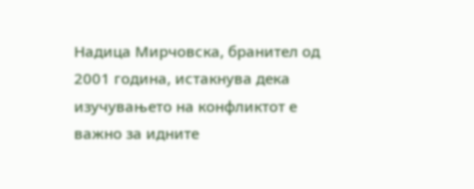Надица Мирчовска, бранител од 2001 година, истакнува дека изучувањето на конфликтот е важно за идните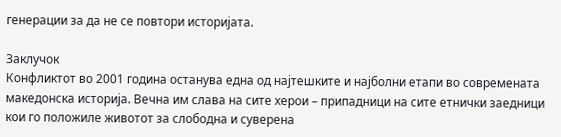генерации за да не се повтори историјата.

Заклучок
Конфликтот во 2001 година останува една од најтешките и најболни етапи во современата македонска историја. Вечна им слава на сите херои – припадници на сите етнички заедници кои го положиле животот за слободна и суверена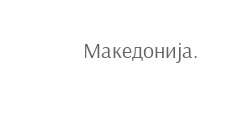Македонија.